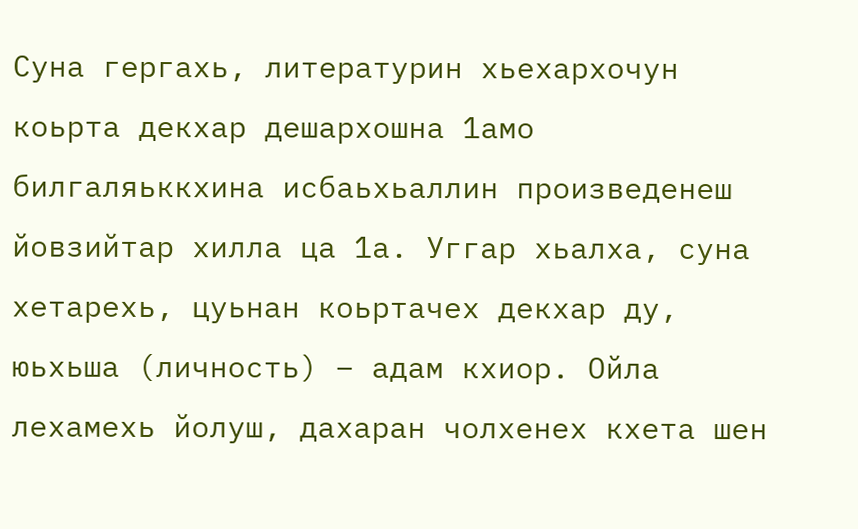Суна гергахь, литературин хьехархочун коьрта декхар дешархошна 1амо билгаляьккхина исбаьхьаллин произведенеш йовзийтар хилла ца 1а. Уггар хьалха, суна хетарехь, цуьнан коьртачех декхар ду, юьхьша (личность) – адам кхиор. Ойла лехамехь йолуш, дахаран чолхенех кхета шен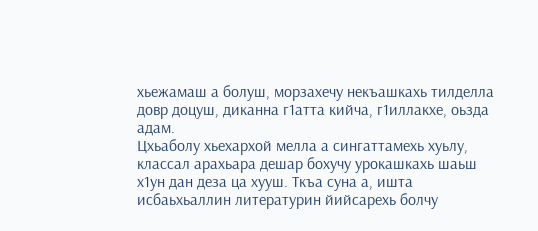хьежамаш а болуш, морзахечу некъашкахь тилделла довр доцуш, диканна г1атта кийча, г1иллакхе, оьзда адам.
Цхьаболу хьехархой мелла а сингаттамехь хуьлу, классал арахьара дешар бохучу урокашкахь шаьш х1ун дан деза ца хууш. Ткъа суна а, ишта исбаьхьаллин литературин йийсарехь болчу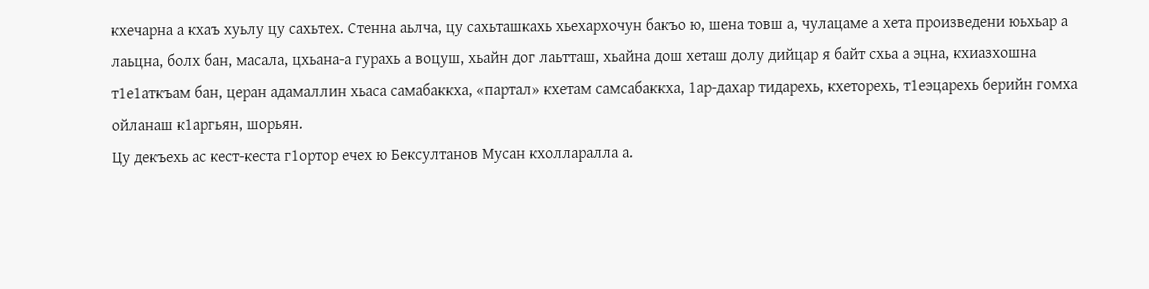кхечарна а кхаъ хуьлу цу сахьтех. Стенна аьлча, цу сахьташкахь хьехархочун бакъо ю, шена товш а, чулацаме а хета произведени юьхьар а лаьцна, болх бан, масала, цхьана-а гурахь а воцуш, хьайн дог лаьтташ, хьайна дош хеташ долу дийцар я байт схьа а эцна, кхиазхошна т1е1аткъам бан, церан адамаллин хьаса самабаккха, «партал» кхетам самсабаккха, 1ар-дахар тидарехь, кхеторехь, т1еэцарехь берийн гомха ойланаш к1аргьян, шорьян.
Цу декъехь ас кест-кеста г1ортор ечех ю Бексултанов Мусан кхолларалла а.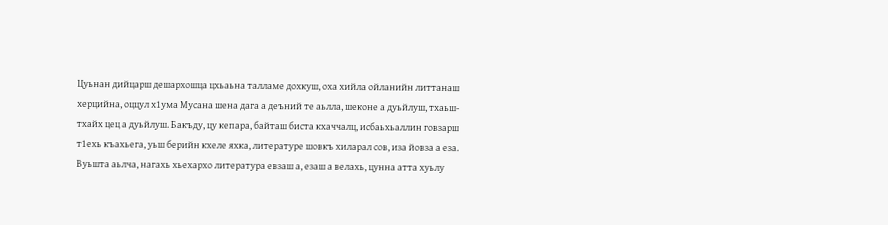Цуьнан дийцарш дешархошца цхьаьна талламе дохкуш, оха хийла ойланийн литтанаш херцийна, оццул х1ума Мусана шена дага а деъний те аьлла, шеконе а дуьйлуш, тхаьш-тхайх цец а дуьйлуш. Бакъду, цу кепара, байташ биста кхаччалц, исбаьхьаллин говзарш т1ехь къахьега, уьш берийн кхеле яхка, литературе шовкъ хиларал сов, иза йовза а еза. Вуьшта аьлча, нагахь хьехархо литература евзаш а, езаш а велахь, цунна атта хуьлу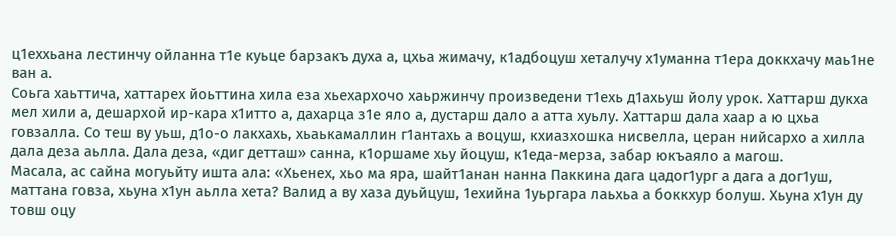ц1еххьана лестинчу ойланна т1е куьце барзакъ духа а, цхьа жимачу, к1адбоцуш хеталучу х1уманна т1ера доккхачу маь1не ван а.
Соьга хаьттича, хаттарех йоьттина хила еза хьехархочо хаьржинчу произведени т1ехь д1ахьуш йолу урок. Хаттарш дукха мел хили а, дешархой ир-кара х1итто а, дахарца з1е яло а, дустарш дало а атта хуьлу. Хаттарш дала хаар а ю цхьа говзалла. Со теш ву уьш, д1о-о лакхахь, хьаькамаллин г1антахь а воцуш, кхиазхошка нисвелла, церан нийсархо а хилла дала деза аьлла. Дала деза, «диг детташ» санна, к1оршаме хьу йоцуш, к1еда-мерза, забар юкъаяло а магош.
Масала, ас сайна могуьйту ишта ала: «Хьенех, хьо ма яра, шайт1анан нанна Паккина дага цадог1ург а дага а дог1уш, маттана говза, хьуна х1ун аьлла хета? Валид а ву хаза дуьйцуш, 1ехийна 1уьргара лаьхьа а боккхур болуш. Хьуна х1ун ду товш оцу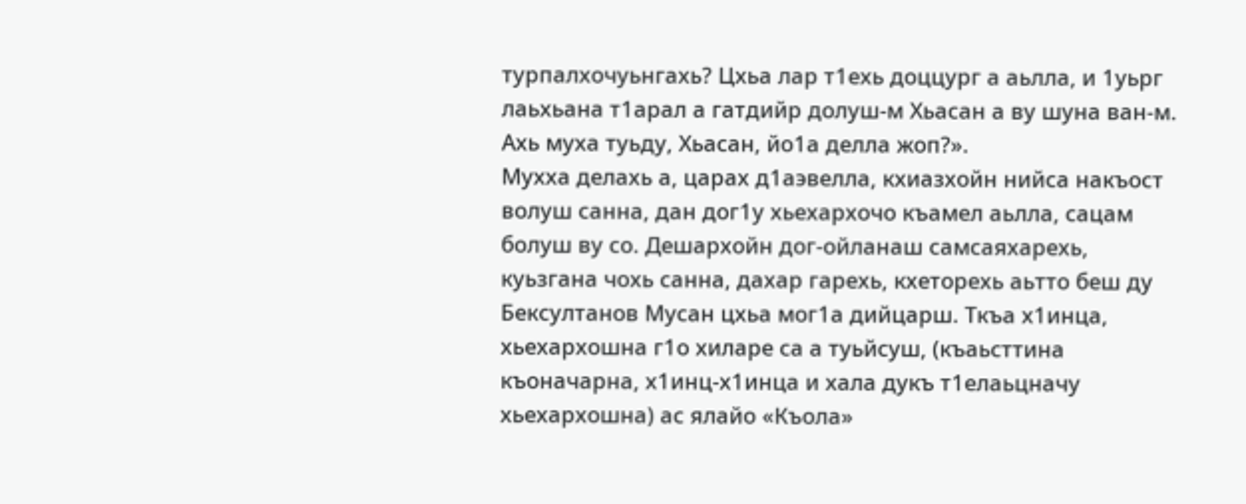турпалхочуьнгахь? Цхьа лар т1ехь доццург а аьлла, и 1уьрг лаьхьана т1арал а гатдийр долуш-м Хьасан а ву шуна ван-м. Ахь муха туьду, Хьасан, йо1а делла жоп?».
Мухха делахь а, царах д1аэвелла, кхиазхойн нийса накъост волуш санна, дан дог1у хьехархочо къамел аьлла, сацам болуш ву со. Дешархойн дог-ойланаш самсаяхарехь, куьзгана чохь санна, дахар гарехь, кхеторехь аьтто беш ду Бексултанов Мусан цхьа мог1а дийцарш. Ткъа х1инца, хьехархошна г1о хиларе са а туьйсуш, (къаьсттина къоначарна, х1инц-х1инца и хала дукъ т1елаьцначу хьехархошна) ас ялайо «Къола»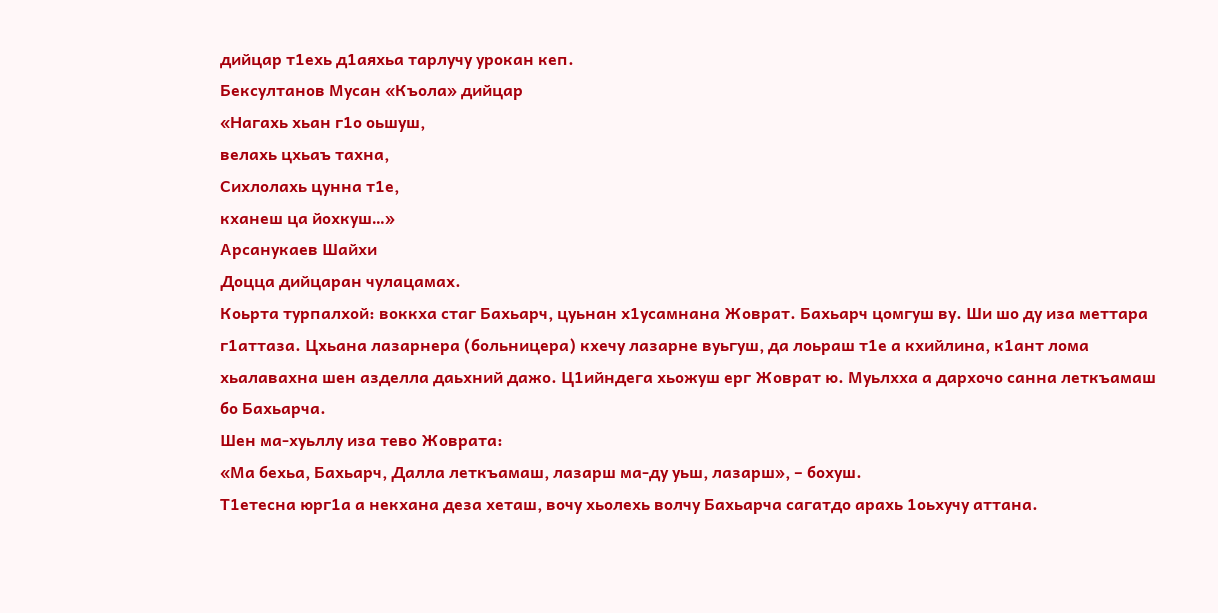дийцар т1ехь д1аяхьа тарлучу урокан кеп.
Бексултанов Мусан «Къола» дийцар
«Нагахь хьан г1о оьшуш,
велахь цхьаъ тахна,
Сихлолахь цунна т1е,
кханеш ца йохкуш…»
Арсанукаев Шайхи
Доцца дийцаран чулацамах.
Коьрта турпалхой: воккха стаг Бахьарч, цуьнан х1усамнана Жоврат. Бахьарч цомгуш ву. Ши шо ду иза меттара г1аттаза. Цхьана лазарнера (больницера) кхечу лазарне вуьгуш, да лоьраш т1е а кхийлина, к1ант лома хьалавахна шен азделла даьхний дажо. Ц1ийндега хьожуш ерг Жоврат ю. Муьлхха а дархочо санна леткъамаш бо Бахьарча.
Шен ма-хуьллу иза тево Жоврата:
«Ма бехьа, Бахьарч, Далла леткъамаш, лазарш ма-ду уьш, лазарш», – бохуш.
Т1етесна юрг1а а некхана деза хеташ, вочу хьолехь волчу Бахьарча сагатдо арахь 1оьхучу аттана.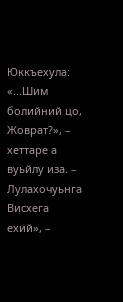Юккъехула:
«...Шим болийний цо, Жоврат?», – хеттаре а вуьйлу иза. – Лулахочуьнга Висхега ехий», –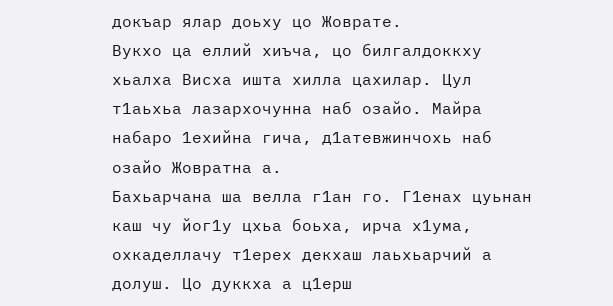докъар ялар доьху цо Жоврате.
Вукхо ца еллий хиъча, цо билгалдоккху хьалха Висха ишта хилла цахилар. Цул т1аьхьа лазархочунна наб озайо. Майра набаро 1ехийна гича, д1атевжинчохь наб озайо Жовратна а.
Бахьарчана ша велла г1ан го. Г1енах цуьнан каш чу йог1у цхьа боьха, ирча х1ума, охкаделлачу т1ерех декхаш лаьхьарчий а долуш. Цо дуккха а ц1ерш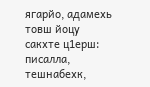ягарйо, адамехь товш йоцу сакхте ц1ерш: писалла, тешнабехк,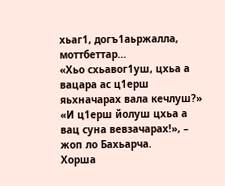хьаг1, догъ1аьржалла, моттбеттар…
«Хьо схьавог1уш, цхьа а вацара ас ц1ерш яьхначарах вала кечлуш?»
«И ц1ерш йолуш цхьа а вац суна вевзачарах!», – жоп ло Бахьарча.
Хорша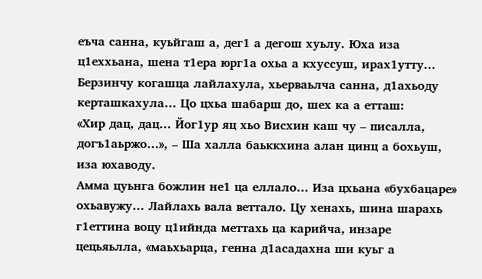еъча санна, куьйгаш а, дег1 а дегош хуьлу. Юха иза ц1еххьана, шена т1ера юрг1а охьа а кхуссуш, ирах1утту... Берзинчу когашца лайлахула, хьерваьлча санна, д1ахьоду керташкахула… Цо цхьа шабарш до, шех ка а етташ:
«Хир дац, дац… Йог1ур яц хьо Висхин каш чу – писалла, догъ1аьржо…», – Ша халла баьккхина алан цинц а бохьуш, иза юхаводу.
Амма цуьнга божлин не1 ца еллало… Иза цхьана «бухбацаре» охьавужу… Лайлахь вала веттало. Цу хенахь, шина шарахь г1еттина воцу ц1ийнда меттахь ца карийча, инзаре цецьяьлла, «маьхьарца, генна д1асадахна ши куьг а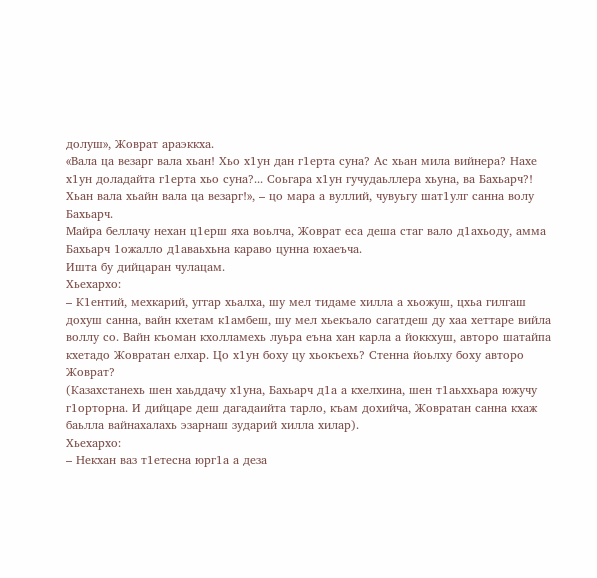долуш», Жоврат араэккха.
«Вала ца везарг вала хьан! Хьо х1ун дан г1ерта суна? Ас хьан мила вийнера? Нахе х1ун доладайта г1ерта хьо суна?... Соьгара х1ун гучудаьллера хьуна, ва Бахьарч?! Хьан вала хьайн вала ца везарг!», – цо мара а вуллий, чувуьгу шат1улг санна волу Бахьарч.
Майра беллачу нехан ц1ерш яха воьлча, Жоврат еса деша стаг вало д1ахьоду, амма Бахьарч 1ожалло д1аваьхьна караво цунна юхаеъча.
Ишта бу дийцаран чулацам.
Хьехархо:
– К1ентий, мехкарий, уггар хьалха, шу мел тидаме хилла а хьожуш, цхьа гилгаш дохуш санна, вайн кхетам к1амбеш, шу мел хьекъало сагатдеш ду хаа хеттаре вийла воллу со. Вайн къоман кхолламехь луьра еъна хан карла а йоккхуш, авторо шатайпа кхетадо Жовратан елхар. Цо х1ун боху цу хьокъехь? Стенна йоьлху боху авторо Жоврат?
(Казахстанехь шен хаьддачу х1уна, Бахьарч д1а а кхелхина, шен т1аьххьара южучу г1орторна. И дийцаре деш дагадаийта тарло, къам дохийча, Жовратан санна кхаж баьлла вайнахалахь эзарнаш зударий хилла хилар).
Хьехархо:
– Некхан ваз т1етесна юрг1а а деза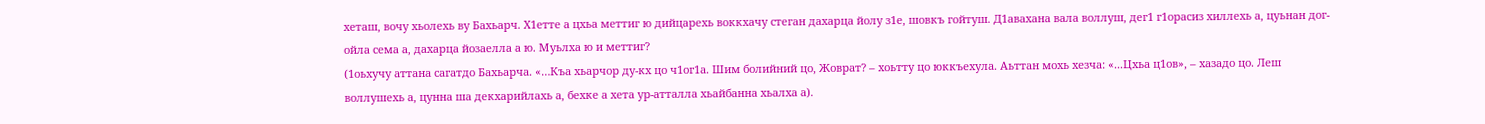хеташ, вочу хьолехь ву Бахьарч. Х1етте а цхьа меттиг ю дийцарехь воккхачу стеган дахарца йолу з1е, шовкъ гойтуш. Д1авахана вала воллуш, дег1 г1орасиз хиллехь а, цуьнан дог-ойла сема а, дахарца йозаелла а ю. Муьлха ю и меттиг?
(1оьхучу аттана сагатдо Бахьарча. «…Къа хьарчор ду-кх цо ч1ог1а. Шим болийний цо, Жоврат? – хоьтту цо юккъехула. Аьттан мохь хезча: «...Цхьа ц1ов», – хазадо цо. Леш воллушехь а, цунна ша декхарийлахь а, бехке а хета ур-атталла хьайбанна хьалха а).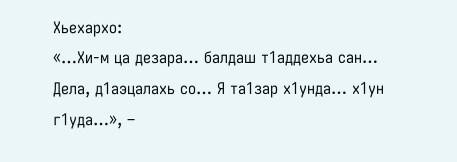Хьехархо:
«…Хи-м ца дезара… балдаш т1аддехьа сан… Дела, д1аэцалахь со… Я та1зар х1унда… х1ун г1уда…», –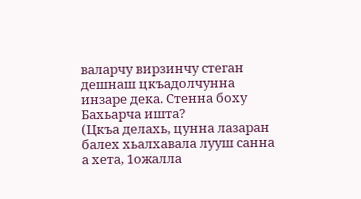валарчу вирзинчу стеган дешнаш цкъадолчунна инзаре дека. Стенна боху Бахьарча ишта?
(Цкъа делахь, цунна лазаран балех хьалхавала лууш санна а хета, 1ожалла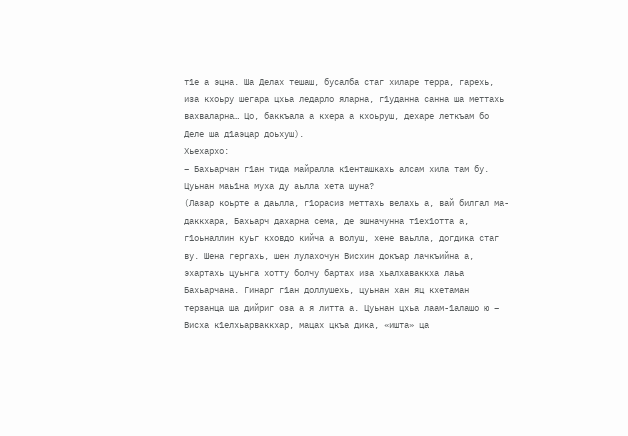т1е а эцна. Ша Делах тешаш, бусалба стаг хиларе терра, гарехь, иза кхоьру шегара цхьа ледарло яларна, г1уданна санна ша меттахь вахваларна… Цо, баккъала а кхера а кхоьруш, дехаре леткъам бо Деле ша д1аэцар доьхуш).
Хьехархо:
– Бахьарчан г1ан тида майралла к1енташкахь алсам хила там бу. Цуьнан маь1на муха ду аьлла хета шуна?
(Лазар коьрте а даьлла, г1орасиз меттахь велахь а, вай билгал ма-даккхара, Бахьарч дахарна сема, де эшначунна т1ех1отта а, г1оьналлин куьг кховдо кийча а волуш, хене ваьлла, догдика стаг ву. Шена гергахь, шен лулахочун Висхин докъар лачкъийна а, эхартахь цуьнга хотту болчу бартах иза хьалхаваккха лаьа Бахьарчана. Гинарг г1ан доллушехь, цуьнан хан яц кхетаман терзанца ша дийриг оза а я литта а. Цуьнан цхьа лаам-1алашо ю – Висха к1елхьарваккхар, мацах цкъа дика, «ишта» ца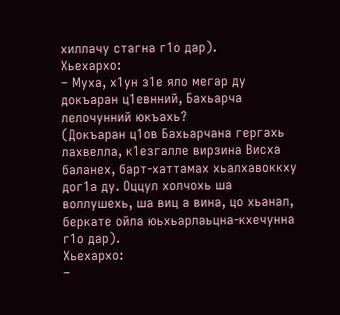хиллачу стагна г1о дар).
Хьехархо:
– Муха, х1ун з1е яло мегар ду докъаран ц1евнний, Бахьарча лелочунний юкъахь?
(Докъаран ц1ов Бахьарчана гергахь лахвелла, к1езгалле вирзина Висха баланех, барт-хаттамах хьалхавоккху дог1а ду. Оццул холчохь ша воллушехь, ша виц а вина, цо хьанал, беркате ойла юьхьарлаьцна-кхечунна г1о дар).
Хьехархо:
–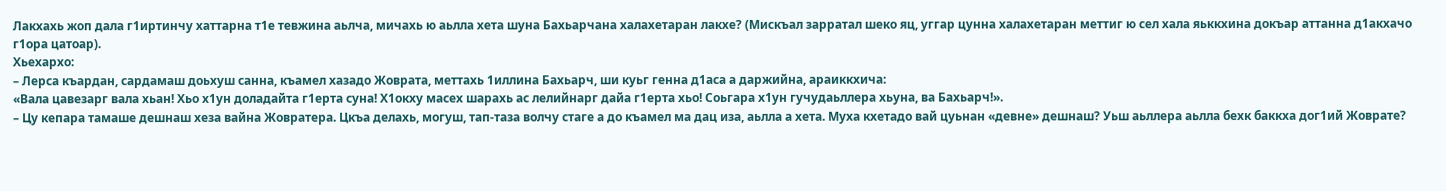Лакхахь жоп дала г1иртинчу хаттарна т1е тевжина аьлча, мичахь ю аьлла хета шуна Бахьарчана халахетаран лакхе? (Мискъал зарратал шеко яц, уггар цунна халахетаран меттиг ю сел хала яьккхина докъар аттанна д1акхачо г1ора цатоар).
Хьехархо:
– Лерса къардан, сардамаш доьхуш санна, къамел хазадо Жоврата, меттахь 1иллина Бахьарч, ши куьг генна д1аса а даржийна, араиккхича:
«Вала цавезарг вала хьан! Хьо х1ун доладайта г1ерта суна! Х1окху масех шарахь ас лелийнарг дайа г1ерта хьо! Соьгара х1ун гучудаьллера хьуна, ва Бахьарч!».
– Цу кепара тамаше дешнаш хеза вайна Жовратера. Цкъа делахь, могуш, тап-таза волчу стаге а до къамел ма дац иза, аьлла а хета. Муха кхетадо вай цуьнан «девне» дешнаш? Уьш аьллера аьлла бехк баккха дог1ий Жоврате?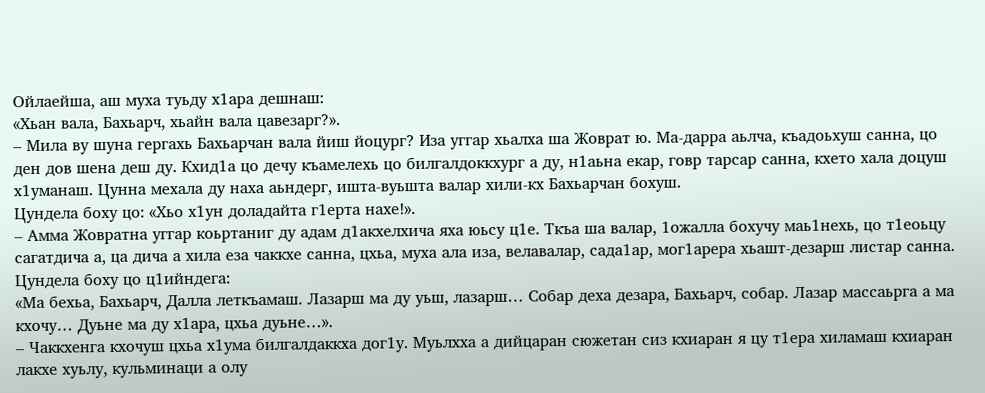Ойлаейша, аш муха туьду х1ара дешнаш:
«Хьан вала, Бахьарч, хьайн вала цавезарг?».
– Мила ву шуна гергахь Бахьарчан вала йиш йоцург? Иза уггар хьалха ша Жоврат ю. Ма-дарра аьлча, къадоьхуш санна, цо ден дов шена деш ду. Кхид1а цо дечу къамелехь цо билгалдоккхург а ду, н1аьна екар, говр тарсар санна, кхето хала доцуш х1уманаш. Цунна мехала ду наха аьндерг, ишта-вуьшта валар хили-кх Бахьарчан бохуш.
Цундела боху цо: «Хьо х1ун доладайта г1ерта нахе!».
– Амма Жовратна уггар коьртаниг ду адам д1акхелхича яха юьсу ц1е. Ткъа ша валар, 1ожалла бохучу маь1нехь, цо т1еоьцу сагатдича а, ца дича а хила еза чаккхе санна, цхьа, муха ала иза, велавалар, сада1ар, мог1арера хьашт-дезарш листар санна.
Цундела боху цо ц1ийндега:
«Ма бехьа, Бахьарч, Далла леткъамаш. Лазарш ма ду уьш, лазарш… Собар деха дезара, Бахьарч, собар. Лазар массаьрга а ма кхочу… Дуьне ма ду х1ара, цхьа дуьне…».
– Чаккхенга кхочуш цхьа х1ума билгалдаккха дог1у. Муьлхха а дийцаран сюжетан сиз кхиаран я цу т1ера хиламаш кхиаран лакхе хуьлу, кульминаци а олу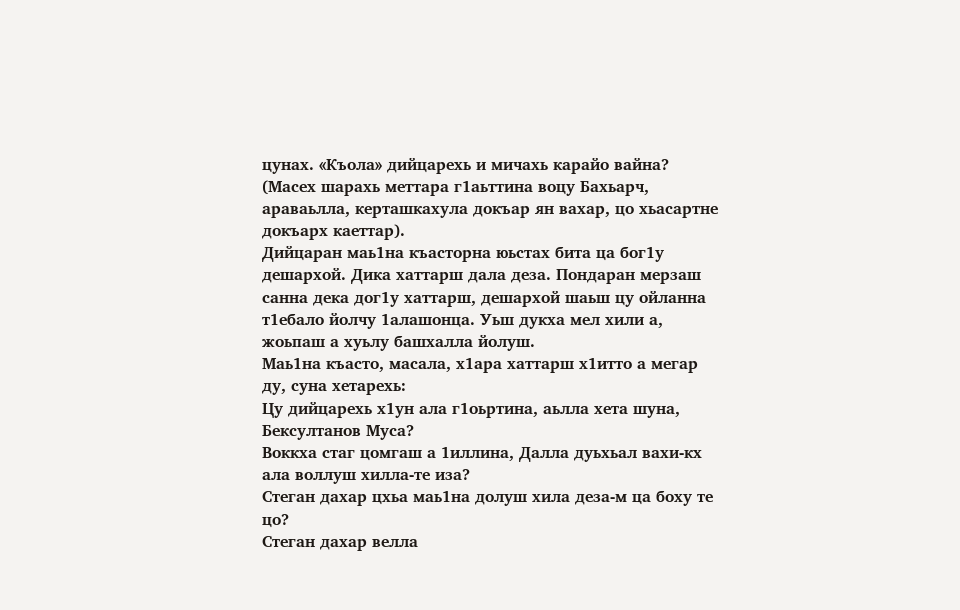цунах. «Къола» дийцарехь и мичахь карайо вайна?
(Масех шарахь меттара г1аьттина воцу Бахьарч, араваьлла, керташкахула докъар ян вахар, цо хьасартне докъарх каеттар).
Дийцаран маь1на къасторна юьстах бита ца бог1у дешархой. Дика хаттарш дала деза. Пондаран мерзаш санна дека дог1у хаттарш, дешархой шаьш цу ойланна т1ебало йолчу 1алашонца. Уьш дукха мел хили а, жоьпаш а хуьлу башхалла йолуш.
Маь1на къасто, масала, х1ара хаттарш х1итто а мегар ду, суна хетарехь:
Цу дийцарехь х1ун ала г1оьртина, аьлла хета шуна, Бексултанов Муса?
Воккха стаг цомгаш а 1иллина, Далла дуьхьал вахи-кх ала воллуш хилла-те иза?
Стеган дахар цхьа маь1на долуш хила деза-м ца боху те цо?
Стеган дахар велла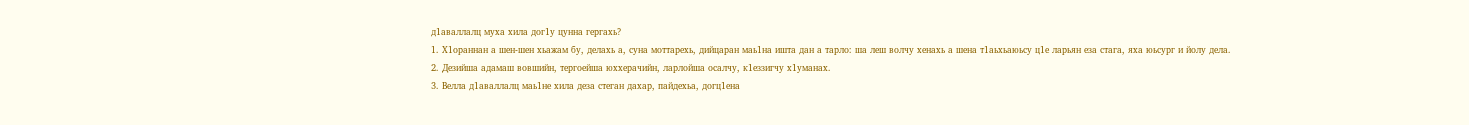д1аваллалц муха хила дог1у цунна гергахь?
1. Х1ораннан а шен-шен хьажам бу, делахь а, суна моттарехь, дийцаран маь1на ишта дан а тарло: ша леш волчу хенахь а шена т1аьхьаюьсу ц1е ларьян еза стага, яха юьсург и йолу дела.
2. Дезийша адамаш вовшийн, тергоейша юххерачийн, ларлойша осалчу, к1еззигчу х1уманах.
3. Велла д1аваллалц маь1не хила деза стеган дахар, пайдехьа, догц1ена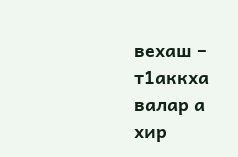вехаш – т1аккха валар а хир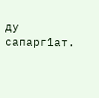ду сапарг1ат.